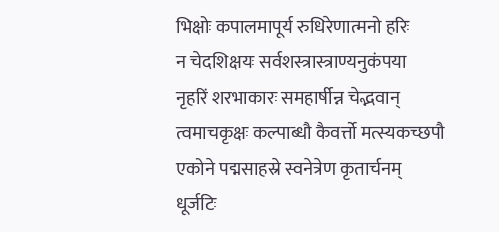भिक्षोः कपालमापूर्य रुधिरेणात्मनो हरिः
न चेदशिक्षयः सर्वशस्त्रास्त्राण्यनुकंपया
नृहरिं शरभाकारः समहार्षीन्न चेद्भवान्
त्वमाचकृक्षः कल्पाब्धौ कैवर्त्तो मत्स्यकच्छपौ
एकोने पद्मसाहस्रे स्वनेत्रेण कृतार्चनम्
धूर्जटिः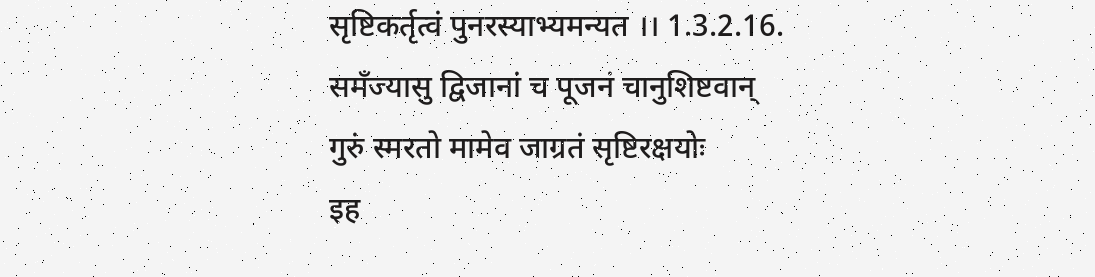सृष्टिकर्तृत्वं पुनरस्याभ्यमन्यत ।। 1.3.2.16.
समँज्यासु द्विजानां च पूजनं चानुशिष्टवान्
गुरुं स्मरतो मामेव जाग्रतं सृष्टिरक्षयोः
इह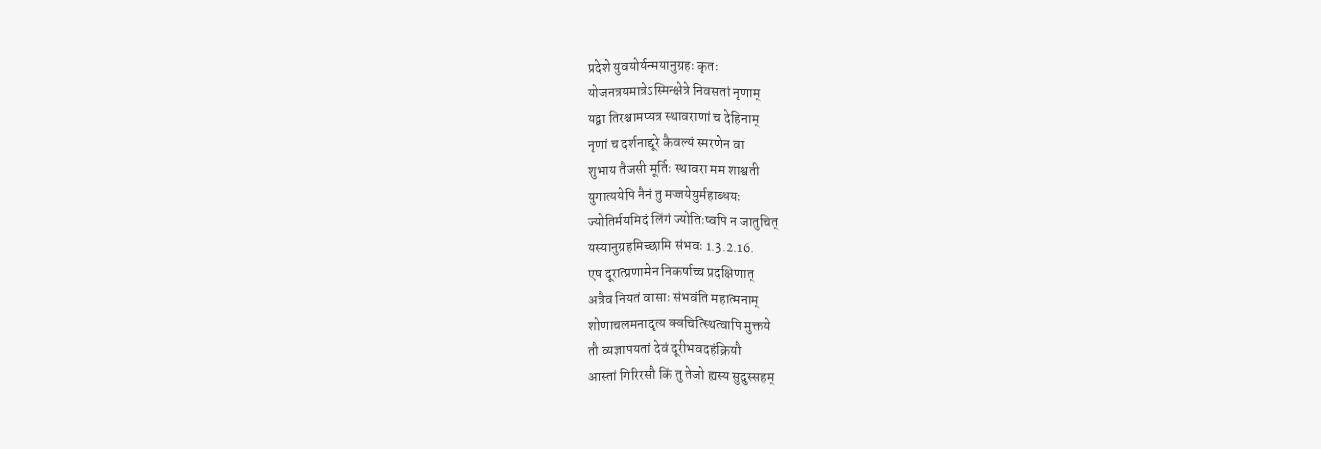प्रदेशे युवयोर्यन्मयानुग्रहः कृतः
योजनत्रयमात्रेऽस्मिन्क्षेत्रे निवसतां नृणाम्
यद्वा तिरश्चामप्यत्र स्थावराणां च देहिनाम्
नृणां च दर्शनाद्दूरे कैवल्यं स्मरणेन वा
शुभाय तैजसी मूर्तिः स्थावरा मम शाश्वती
युगात्ययेपि नैनं तु मज्जयेयुर्महाब्धयः
ज्योतिर्मयमिदं लिंगं ज्योतिःष्वपि न जातुचित्
यस्यानुग्रहमिच्छामि संभवः 1.3.2.16.
एष दूरात्प्रणामेन निकर्षाच्च प्रदक्षिणात्
अत्रैव नियतं वासाः संभवंति महात्मनाम्
शोणाचलमनादृत्य क्वचित्स्थित्वापि मुक्तये
तौ व्यज्ञापयतां देवं दूरीभवदहंक्रियौ
आस्तां गिरिरसौ किं तु तेजो ह्यस्य सुदुस्सहम्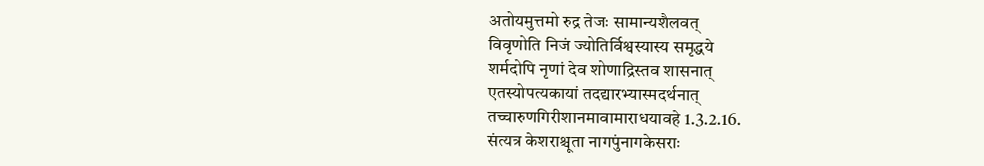अतोयमुत्तमो रुद्र तेजः सामान्यशैलवत्
विवृणोति निजं ज्योतिर्विश्वस्यास्य समृद्धये
शर्मदोपि नृणां देव शोणाद्रिस्तव शासनात्
एतस्योपत्यकायां तदद्यारभ्यास्मदर्थनात्
तच्चारुणगिरीशानमावामाराधयावहे 1.3.2.16.
संत्यत्र केशराश्चूता नागपुंनागकेसराः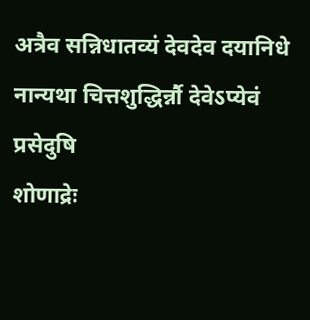अत्रैव सन्निधातव्यं देवदेव दयानिधे
नान्यथा चित्तशुद्धिर्न्नौ देवेऽप्येवं प्रसेदुषि
शोणाद्रेः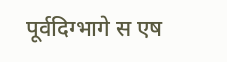पूर्वदिग्भागे स एष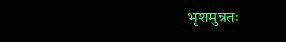भृशमुन्नतः